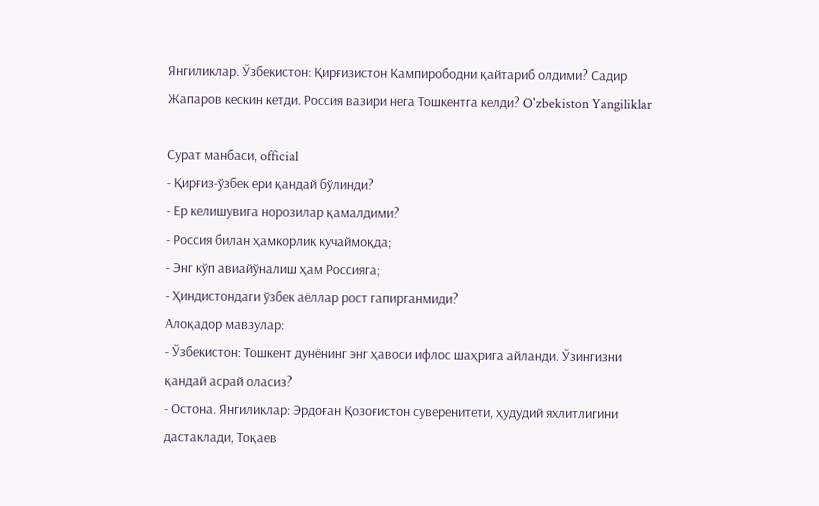Янгиликлар. Ўзбекистон: Қирғизистон Кампирободни қайтариб олдими? Садир Жапаров кескин кетди. Россия вазири нега Тошкентга келди? O'zbekiston Yangiliklar

Сурат манбаси, official
- Қирғиз-ўзбек ери қандай бўлинди?
- Ер келишувига норозилар қамалдими?
- Россия билан ҳамкорлик кучаймоқда;
- Энг кўп авиайўналиш ҳам Россияга;
- Ҳиндистондаги ўзбек аёллар рост гапирганмиди?
Алоқадор мавзулар:
- Ўзбекистон: Тошкент дунёнинг энг ҳавоси ифлос шаҳрига айланди. Ўзингизни қандай асрай оласиз?
- Остона. Янгиликлар: Эрдоған Қозоғистон суверенитети, ҳудудий яхлитлигини дастаклади, Тоқаев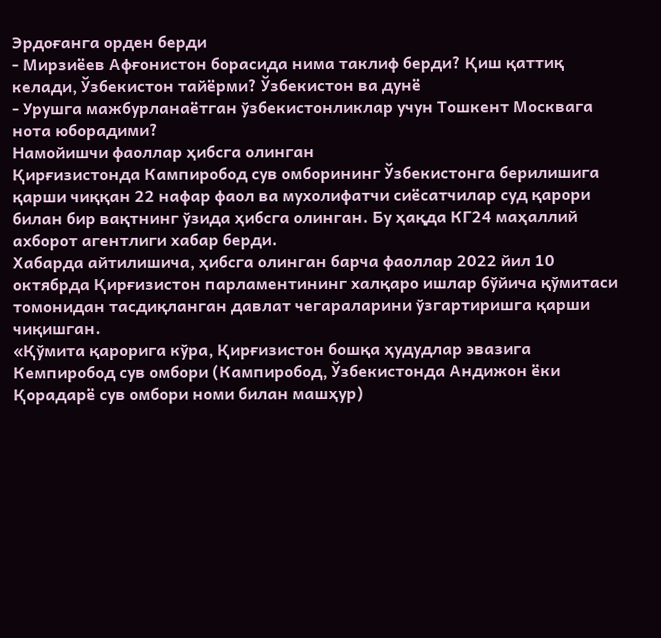Эрдоғанга орден берди
- Мирзиёев Афғонистон борасида нима таклиф берди? Қиш қаттиқ келади, Ўзбекистон тайёрми? Ўзбекистон ва дунё
- Урушга мажбурланаётган ўзбекистонликлар учун Тошкент Москвага нота юборадими?
Намойишчи фаоллар ҳибсга олинган
Қирғизистонда Кампиробод сув омборининг Ўзбекистонга берилишига қарши чиққан 22 нафар фаол ва мухолифатчи сиёсатчилар суд қарори билан бир вақтнинг ўзида ҳибсга олинган. Бу ҳақда КГ24 маҳаллий ахборот агентлиги хабар берди.
Хабарда айтилишича, ҳибсга олинган барча фаоллар 2022 йил 10 октябрда Қирғизистон парламентининг халқаро ишлар бўйича қўмитаси томонидан тасдиқланган давлат чегараларини ўзгартиришга қарши чиқишган.
«Қўмита қарорига кўра, Қирғизистон бошқа ҳудудлар эвазига Кемпиробод сув омбори (Кампиробод, Ўзбекистонда Андижон ёки Қорадарё сув омбори номи билан машҳур)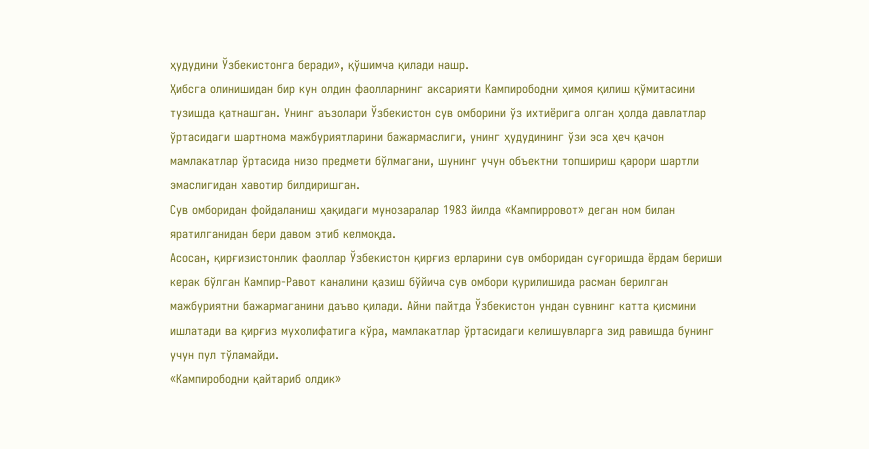ҳудудини Ўзбекистонга беради», қўшимча қилади нашр.
Ҳибсга олинишидан бир кун олдин фаолларнинг аксарияти Кампирободни ҳимоя қилиш қўмитасини тузишда қатнашган. Унинг аъзолари Ўзбекистон сув омборини ўз ихтиёрига олган ҳолда давлатлар ўртасидаги шартнома мажбуриятларини бажармаслиги, унинг ҳудудининг ўзи эса ҳеч қачон мамлакатлар ўртасида низо предмети бўлмагани, шунинг учун объектни топшириш қарори шартли эмаслигидан хавотир билдиришган.
Сув омборидан фойдаланиш ҳақидаги мунозаралар 1983 йилда «Кампирровот» деган ном билан яратилганидан бери давом этиб келмоқда.
Асосан, қирғизистонлик фаоллар Ўзбекистон қирғиз ерларини сув омборидан суғоришда ёрдам бериши керак бўлган Кампир-Равот каналини қазиш бўйича сув омбори қурилишида расман берилган мажбуриятни бажармаганини даъво қилади. Айни пайтда Ўзбекистон ундан сувнинг катта қисмини ишлатади ва қирғиз мухолифатига кўра, мамлакатлар ўртасидаги келишувларга зид равишда бунинг учун пул тўламайди.
«Кампирободни қайтариб олдик»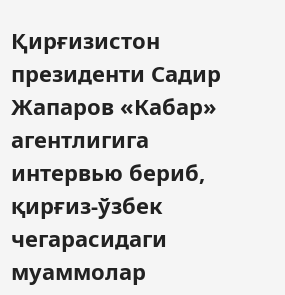Қирғизистон президенти Садир Жапаров «Кабар» агентлигига интервью бериб, қирғиз-ўзбек чегарасидаги муаммолар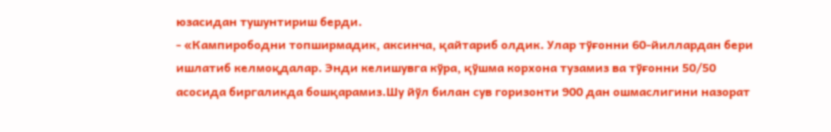юзасидан тушунтириш берди.
- «Кампирободни топширмадик, аксинча, қайтариб олдик. Улар тўғонни 60-йиллардан бери ишлатиб келмоқдалар. Энди келишувга кўра, қўшма корхона тузамиз ва тўғонни 50/50 асосида биргаликда бошқарамиз.Шу йўл билан сув горизонти 900 дан ошмаслигини назорат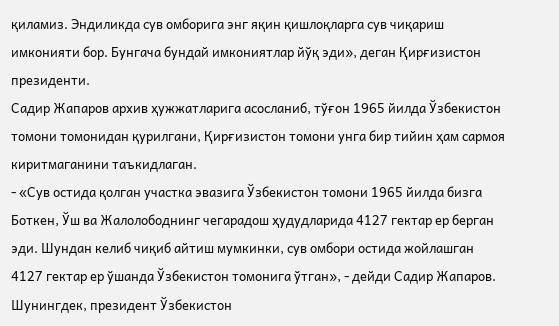қиламиз. Эндиликда сув омборига энг яқин қишлоқларга сув чиқариш имконияти бор. Бунгача бундай имкониятлар йўқ эди», деган Қирғизистон президенти.
Садир Жапаров архив ҳужжатларига асосланиб, тўғон 1965 йилда Ўзбекистон томони томонидан қурилгани, Қирғизистон томони унга бир тийин ҳам сармоя киритмаганини таъкидлаган.
- «Сув остида қолган участка эвазига Ўзбекистон томони 1965 йилда бизга Боткен, Ўш ва Жалолободнинг чегарадош ҳудудларида 4127 гектар ер берган эди. Шундан келиб чиқиб айтиш мумкинки, сув омбори остида жойлашган 4127 гектар ер ўшанда Ўзбекистон томонига ўтган», - дейди Садир Жапаров.
Шунингдек, президент Ўзбекистон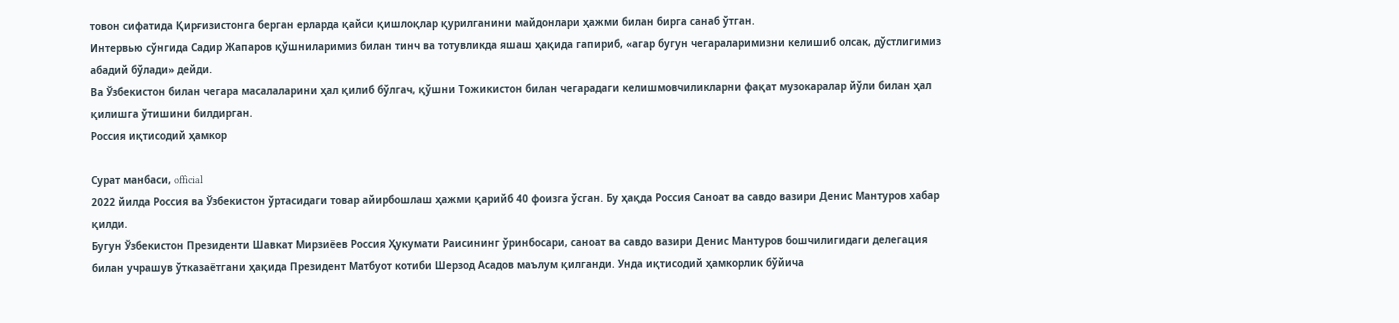товон сифатида Қирғизистонга берган ерларда қайси қишлоқлар қурилганини майдонлари ҳажми билан бирга санаб ўтган.
Интервью сўнгида Садир Жапаров қўшниларимиз билан тинч ва тотувликда яшаш ҳақида гапириб, «агар бугун чегараларимизни келишиб олсак, дўстлигимиз абадий бўлади» дейди.
Ва Ўзбекистон билан чегара масалаларини ҳал қилиб бўлгач, қўшни Тожикистон билан чегарадаги келишмовчиликларни фақат музокаралар йўли билан ҳал қилишга ўтишини билдирган.
Россия иқтисодий ҳамкор

Сурат манбаси, official
2022 йилда Россия ва Ўзбекистон ўртасидаги товар айирбошлаш ҳажми қарийб 40 фоизга ўсган. Бу ҳақда Россия Саноат ва савдо вазири Денис Мантуров хабар қилди.
Бугун Ўзбекистон Президенти Шавкат Мирзиёев Россия Ҳукумати Раисининг ўринбосари, саноат ва савдо вазири Денис Мантуров бошчилигидаги делегация билан учрашув ўтказаётгани ҳақида Президент Матбуот котиби Шерзод Асадов маълум қилганди. Унда иқтисодий ҳамкорлик бўйича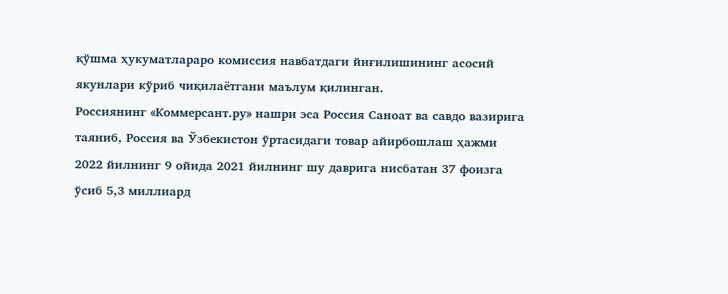қўшма ҳукуматлараро комиссия навбатдаги йиғилишининг асосий якунлари кўриб чиқилаётгани маълум қилинган.
Россиянинг «Коммерсант.ру» нашри эса Россия Саноат ва савдо вазирига таяниб, Россия ва Ўзбекистон ўртасидаги товар айирбошлаш ҳажми 2022 йилнинг 9 ойида 2021 йилнинг шу даврига нисбатан 37 фоизга ўсиб 5,3 миллиард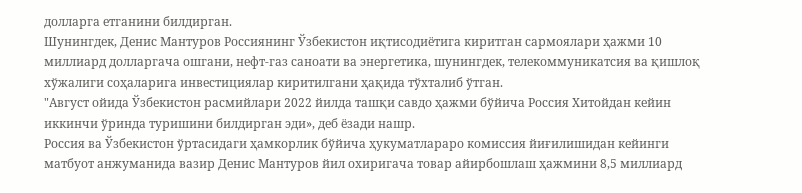долларга етганини билдирган.
Шунингдек, Денис Мантуров Россиянинг Ўзбекистон иқтисодиётига киритган сармоялари ҳажми 10 миллиард долларгача ошгани, нефт-газ саноати ва энергетика, шунингдек, телекоммуникатсия ва қишлоқ хўжалиги соҳаларига инвестициялар киритилгани ҳақида тўхталиб ўтган.
"Август ойида Ўзбекистон расмийлари 2022 йилда ташқи савдо ҳажми бўйича Россия Хитойдан кейин иккинчи ўринда туришини билдирган эди», деб ёзади нашр.
Россия ва Ўзбекистон ўртасидаги ҳамкорлик бўйича ҳукуматлараро комиссия йиғилишидан кейинги матбуот анжуманида вазир Денис Мантуров йил охиригача товар айирбошлаш ҳажмини 8,5 миллиард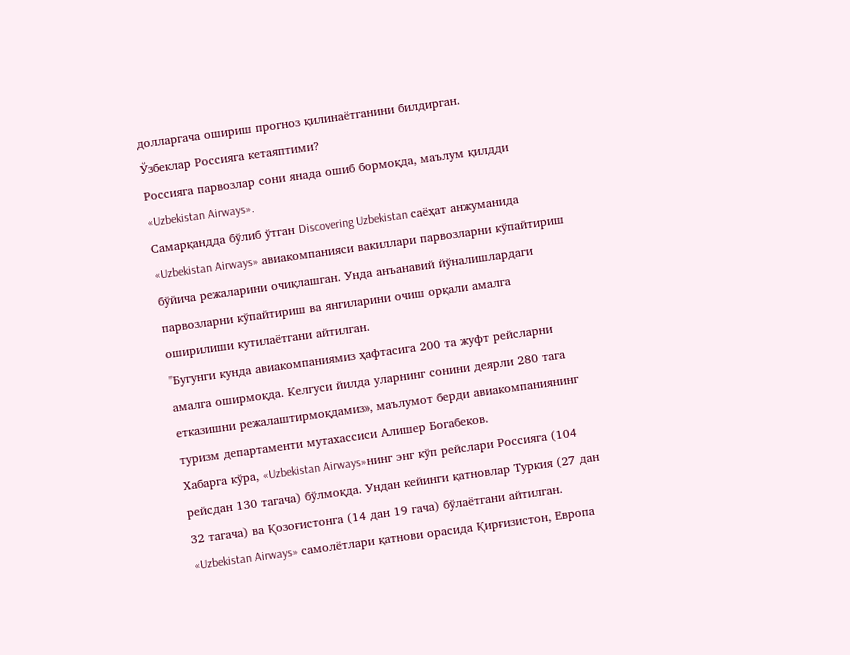долларгача ошириш прогноз қилинаётганини билдирган.
Ўзбеклар Россияга кетаяптими?
Россияга парвозлар сони янада ошиб бормоқда, маълум қилдди «Uzbekistan Airways».
Самарқандда бўлиб ўтган Discovering Uzbekistan саёҳат анжуманида «Uzbekistan Airways» авиакомпанияси вакиллари парвозларни кўпайтириш бўйича режаларини очиқлашган. Унда анъанавий йўналишлардаги парвозларни кўпайтириш ва янгиларини очиш орқали амалга оширилиши кутилаётгани айтилган.
"Бугунги кунда авиакомпаниямиз ҳафтасига 200 та жуфт рейсларни амалга оширмоқда. Келгуси йилда уларнинг сонини деярли 280 тага етказишни режалаштирмоқдамиз», маълумот берди авиакомпаниянинг туризм департаменти мутахассиси Алишер Богабеков.
Хабарга кўра, «Uzbekistan Airways»нинг энг кўп рейслари Россияга (104 рейсдан 130 тагача) бўлмоқда. Ундан кейинги қатновлар Туркия (27 дан 32 тагача) ва Қозоғистонга (14 дан 19 гача) бўлаётгани айтилган.
«Uzbekistan Airways» самолётлари қатнови орасида Қирғизистон, Европа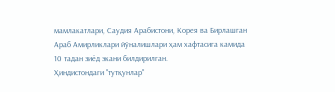мамлакатлари, Саудия Арабистони, Корея ва Бирлашган Араб Амирликлари йўналишлари ҳам хафтасига камида 10 тадан зиёд экани билдирилган.
Ҳиндистондаги "тутқунлар"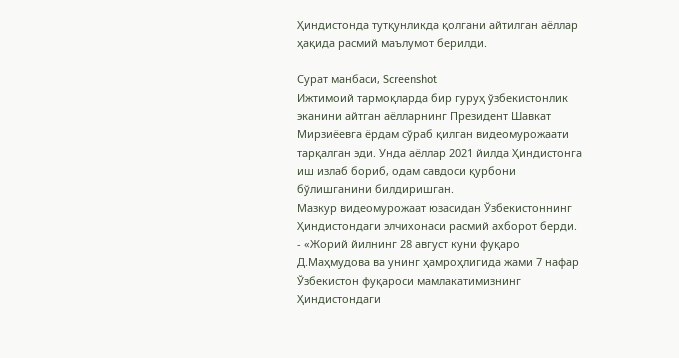Ҳиндистонда тутқунликда қолгани айтилган аёллар ҳақида расмий маълумот берилди.

Сурат манбаси, Screenshot
Ижтимоий тармоқларда бир гуруҳ ўзбекистонлик эканини айтган аёлларнинг Президент Шавкат Мирзиёевга ёрдам сўраб қилган видеомурожаати тарқалган эди. Унда аёллар 2021 йилда Ҳиндистонга иш излаб бориб, одам савдоси қурбони бўлишганини билдиришган.
Мазкур видеомурожаат юзасидан Ўзбекистоннинг Ҳиндистондаги элчихонаси расмий ахборот берди.
- «Жорий йилнинг 28 август куни фуқаро Д.Маҳмудова ва унинг ҳамроҳлигида жами 7 нафар Ўзбекистон фуқароcи мамлакатимизнинг Ҳиндистондаги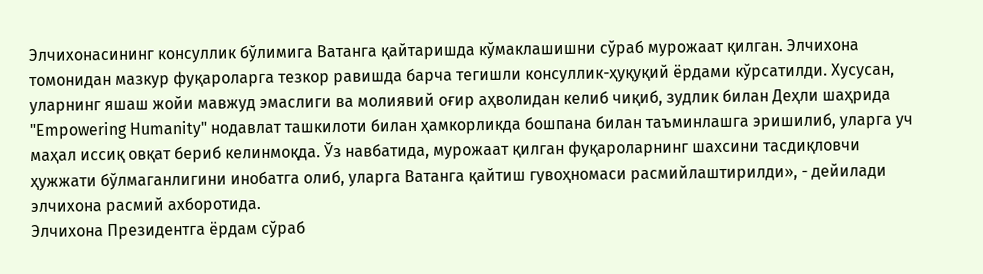Элчихонасининг консуллик бўлимига Ватанга қайтаришда кўмаклашишни сўраб мурожаат қилган. Элчихона томонидан мазкур фуқароларга тезкор равишда барча тегишли консуллик-ҳуқуқий ёрдами кўрсатилди. Хусусан, уларнинг яшаш жойи мавжуд эмаслиги ва молиявий оғир аҳволидан келиб чиқиб, зудлик билан Деҳли шаҳрида "Empowering Humanity" нодавлат ташкилоти билан ҳамкорликда бошпана билан таъминлашга эришилиб, уларга уч маҳал иссиқ овқат бериб келинмоқда. Ўз навбатида, мурожаат қилган фуқароларнинг шахсини тасдиқловчи ҳужжати бўлмаганлигини инобатга олиб, уларга Ватанга қайтиш гувоҳномаси расмийлаштирилди», - дейилади элчихона расмий ахборотида.
Элчихона Президентга ёрдам сўраб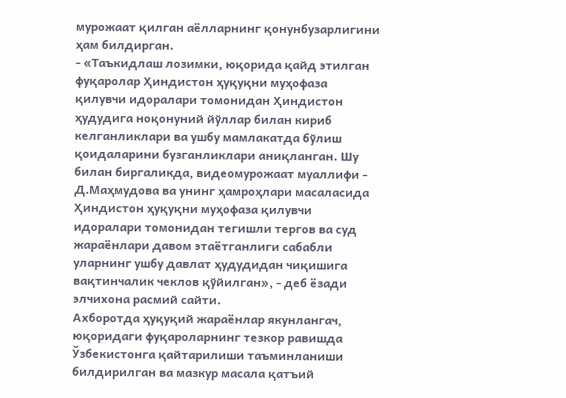мурожаат қилган аёлларнинг қонунбузарлигини ҳам билдирган.
- «Таъкидлаш лозимки, юқорида қайд этилган фуқаролар Ҳиндистон ҳуқуқни муҳофаза қилувчи идоралари томонидан Ҳиндистон ҳудудига ноқонуний йўллар билан кириб келганликлари ва ушбу мамлакатда бўлиш қоидаларини бузганликлари аниқланган. Шу билан биргаликда, видеомурожаат муаллифи - Д.Маҳмудова ва унинг ҳамроҳлари масаласида Ҳиндистон ҳуқуқни муҳофаза қилувчи идоралари томонидан тегишли тергов ва суд жараёнлари давом этаётганлиги сабабли уларнинг ушбу давлат ҳудудидан чиқишига вақтинчалик чеклов қўйилган», - деб ёзади элчихона расмий сайти.
Ахборотда ҳуқуқий жараёнлар якунлангач, юқоридаги фуқароларнинг тезкор равишда Ўзбекистонга қайтарилиши таъминланиши билдирилган ва мазкур масала қатъий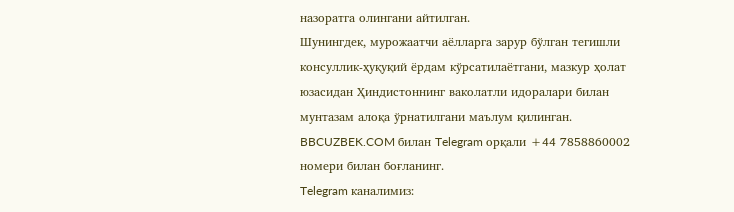назоратга олингани айтилган.
Шунингдек, мурожаатчи аёлларга зарур бўлган тегишли консуллик-ҳуқуқий ёрдам кўрсатилаётгани, мазкур ҳолат юзасидан Ҳиндистоннинг ваколатли идоралари билан мунтазам алоқа ўрнатилгани маълум қилинган.
BBCUZBEK.COM билан Telegram орқали +44 7858860002 номери билан боғланинг.
Telegram каналимиз: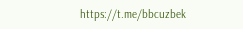https://t.me/bbcuzbek